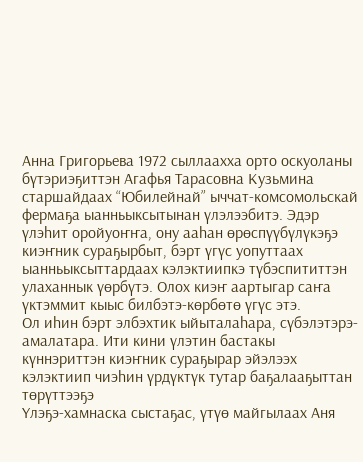Анна Григорьева 1972 сыллаахха орто оскуоланы бүтэриэҕиттэн Агафья Тарасовна Кузьмина старшайдаах “Юбилейнай” ыччат-комсомольскай фермаҕа ыанньыксытынан үлэлээбитэ. Эдэр үлэһит оройуоҥҥа, ону ааһан өрөспүүбүлүкэҕэ киэҥник сураҕырбыт, бэрт үгүс уопуттаах ыанньыксыттардаах кэлэктиипкэ түбэспититтэн улаханнык үөрбүтэ. Олох киэҥ аартыгар саҥа үктэммит кыыс билбэтэ-көрбөтө үгүс этэ.
Ол иһин бэрт элбэхтик ыйыталаһара, сүбэлэтэрэ-амалатара. Ити кини үлэтин бастакы күннэриттэн киэҥник сураҕырар эйэлээх кэлэктиип чиэһин үрдүктүк тутар баҕалааҕыттан төрүттээҕэ
Үлэҕэ-хамнаска сыстаҕас, үтүө майгылаах Аня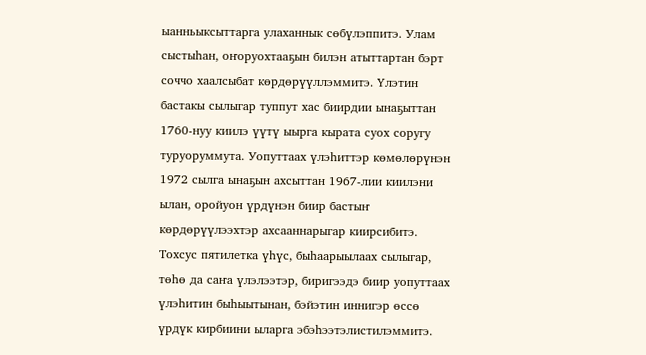ыанньыксыттарга улаханнык сөбүлэппитэ. Улам сыстыһан, оҥоруохтааҕын билэн атыттартан бэрт соччо хаалсыбат көрдөрүүллэммитэ. Үлэтин бастакы сылыгар туппут хас биирдии ынаҕыттан 1760-нуу киилэ үүтү ыырга кырата суох соругу туруоруммута. Уопуттаах үлэһиттэр көмөлөрүнэн 1972 сылга ынаҕын ахсыттан 1967-лии киилэни ылан, оройуон үрдүнэн биир бастыҥ көрдөрүүлээхтэр ахсааннарыгар киирсибитэ.
Тохсус пятилетка үһүс, быһаарыылаах сылыгар, төһө да саҥа үлэлээтэр, биригээдэ биир уопуттаах үлэһитин быһыытынан, бэйэтин иннигэр өссө үрдүк кирбиини ыларга эбэһээтэлистилэммитэ.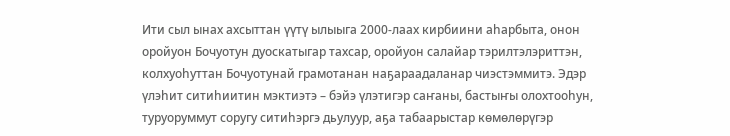Ити сыл ынах ахсыттан үүтү ылыыга 2000-лаах кирбиини аһарбыта, онон оройуон Бочуотун дуоскатыгар тахсар, оройуон салайар тэрилтэлэриттэн, колхуоһуттан Бочуотунай грамотанан наҕараадаланар чиэстэммитэ. Эдэр үлэһит ситиһиитин мэктиэтэ – бэйэ үлэтигэр саҥаны, бастыҥы олохтооһун, туруоруммут соругу ситиһэргэ дьулуур, аҕа табаарыстар көмөлөрүгэр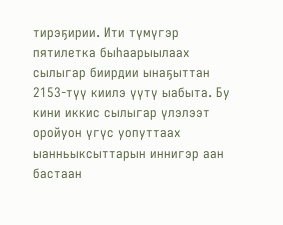тирэҕирии. Ити түмүгэр пятилетка быһаарыылаах сылыгар биирдии ынаҕыттан 2153-түү киилэ үүтү ыабыта. Бу кини иккис сылыгар үлэлээт оройуон үгүс уопуттаах ыанньыксыттарын иннигэр аан бастаан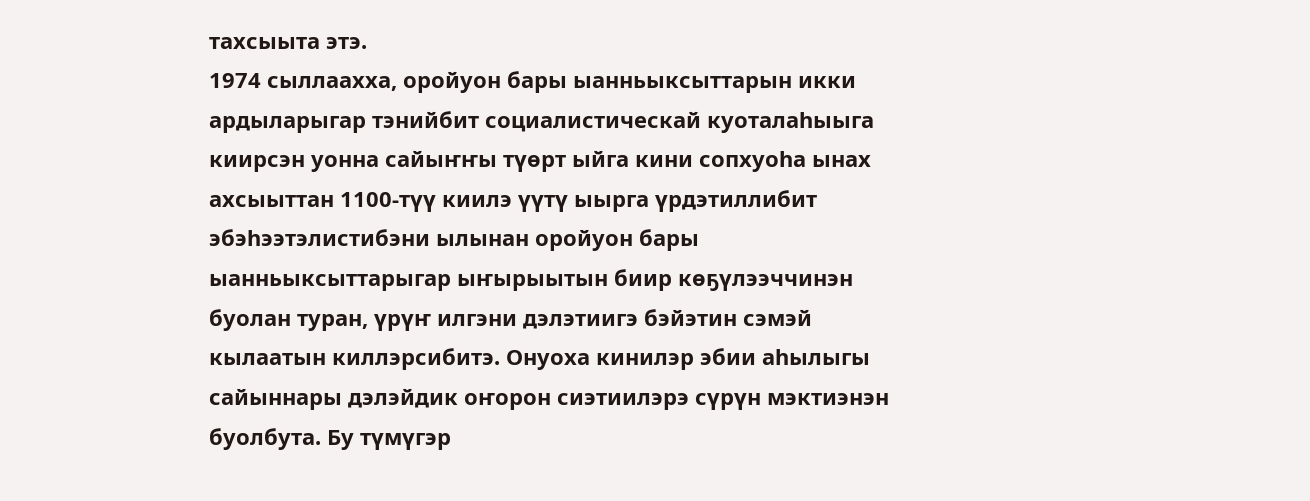тахсыыта этэ.
1974 сыллаахха, оройуон бары ыанньыксыттарын икки ардыларыгар тэнийбит социалистическай куоталаһыыга киирсэн уонна сайыҥҥы түөрт ыйга кини сопхуоһа ынах ахсыыттан 1100-түү киилэ үүтү ыырга үрдэтиллибит эбэһээтэлистибэни ылынан оройуон бары ыанньыксыттарыгар ыҥырыытын биир көҕүлээччинэн буолан туран, үрүҥ илгэни дэлэтиигэ бэйэтин сэмэй кылаатын киллэрсибитэ. Онуоха кинилэр эбии аһылыгы сайыннары дэлэйдик оҥорон сиэтиилэрэ сүрүн мэктиэнэн буолбута. Бу түмүгэр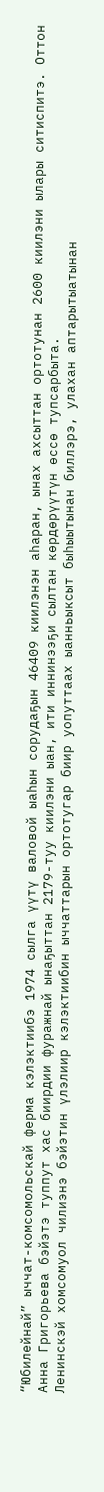“Юбилейнай” ыччат-комсомольскай ферма кэлэктиибэ 1974 сылга үүтү валовой ыаһын сорудаҕын 46409 киилэнэн аһаран, ынах ахсыттан ортотунан 2600 киилэни ылары ситиспитэ. Оттон Анна Григорьева бэйэтэ туппут хас биирдии фуражнай ынаҕыттан 2179-туу киилэни ыан, ити иннинээҕи сылтан көрдөрүүтүн өссө тупсарбыта.
Ленинскэй хомсомуол чилиэнэ бэйэтин үлэлиир кэлэктиибин ыччаттарын ортотугар биир уопуттаах ыанньыксыт быһыытынан биллэрэ, улахан аптарытыатынан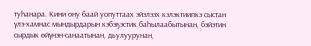туһанара. Кини ону баай уопуттаах эйэлээх кэлэктиипкэ сыстан үлэ-хамнас мындырдарын кэбэҕэстик баһылаабытынан, бэйэтин сырдык өйүнэн-санаатынан, дьулуурунан,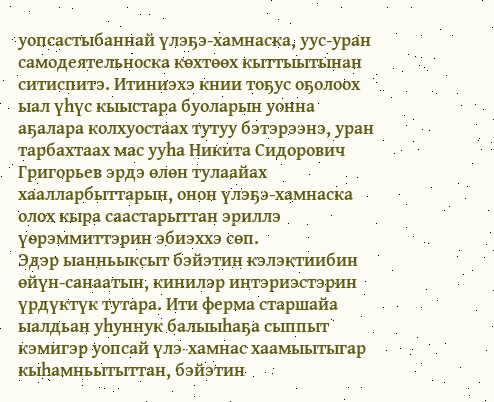уопсастыбаннай үлэҕэ-хамнаска, уус-уран самодеятельноска көхтөөх кыттыытынан ситиспитэ. Итиниэхэ книи тоҕус оҕолоох ыал үһүс кыыстара буоларын уонна аҕалара колхуостаах тутуу бэтэрээнэ, уран тарбахтаах мас ууһа Никита Сидорович Григорьев эрдэ өлөн тулаайах хаалларбыттарын, онон үлэҕэ-хамнаска олох кыра саастарыттан эриллэ үөрэммиттэрин эбиэххэ сөп.
Эдэр ыанньыксыт бэйэтин кэлэктиибин өйүн-санаатын, кинилэр интэриэстэрин үрдүктүк тутара. Ити ферма старшайа ыалдьан уһуннук балыыһаҕа сыппыт кэмигэр уопсай үлэ-хамнас хаамыытыгар кыһамньытыттан, бэйэтин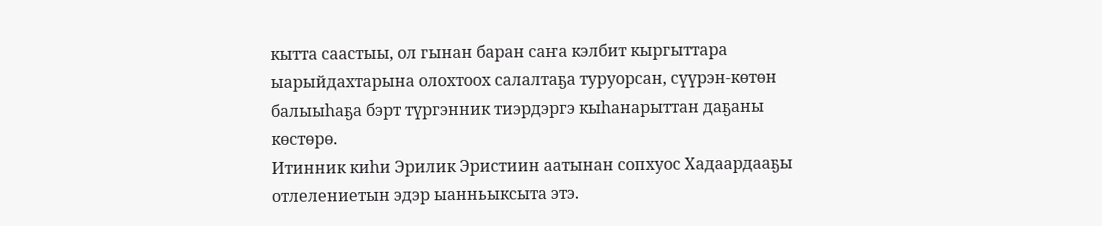кытта саастыы, ол гынан баран саҥа кэлбит кыргыттара ыарыйдахтарына олохтоох салалтаҕа туруорсан, сүүрэн-көтөн балыыһаҕа бэрт түргэнник тиэрдэргэ кыһанарыттан даҕаны көстөрө.
Итинник киһи Эрилик Эристиин аатынан сопхуос Хадаардааҕы отлелениетын эдэр ыанньыксыта этэ.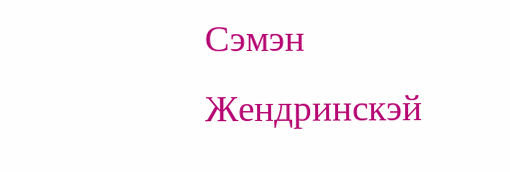Сэмэн Жендринскэй